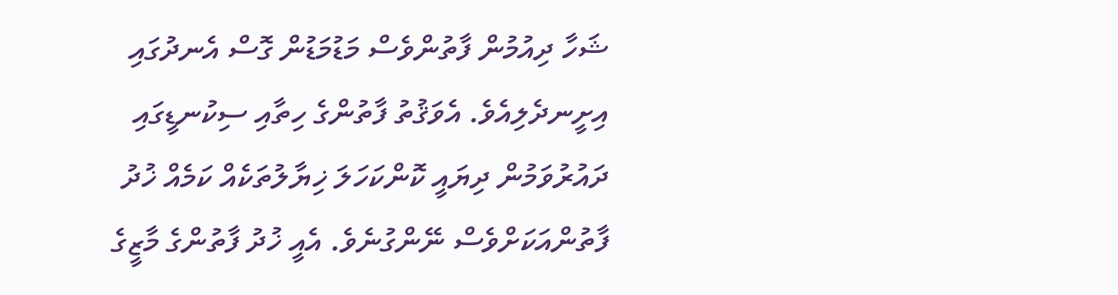ޝަހާ ދިއުމުން ފާތުންވެސް މަޑުމަޑުން ގޮސް އެނދުގައި އިށީނދެލިއެވެ. އެވަޤުތު ފާތުންގެ ހިތާއި ސިކުނޑީގައި ދައުރުވަމުން ދިޔައީ ކޮންކަހަލަ ޚިޔާލުތަކެއް ކަމެއް ޚުދު ފާތުންއަކަށްވެސް ނޭންގުނެވެ. އެއީ ޚުދު ފާތުންގެ މާޒީގެ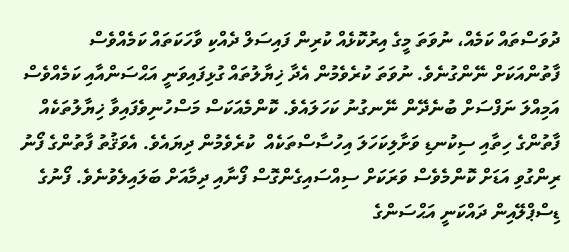ދުވަސްތައް ކަމެއް، ނުވަތަ މީގެ އިރުކޮޅެއް ކުރިން ފައިސަލް ދެއްކި ވާހަކަތައް ކަމެއްވެސް ފާތުންއަކަށް ނޭންގުނެވެ. ނުވަތަ ކުރެވެމުން އެދާ ޚިޔާލުތައް ގުޅިފައިވަނީ އަޙްސަންއާއި ކަމެއްވެސް އަމިއްލަ ނަފްސަށް ބުނެދޭން ނޭނގުނު ކަހަލައެވެ. ކޮންމެއަކަސް މަސްހުނިވެފައިވާ ޚިޔާލުތަކެއް ފާތުންގެ ހިތާއި ސިކުނޑި ވަށާލިކަހަލަ އިހުސާސްތަކެއް  ކުރެވެމުން ދިޔައެވެ. އެވަޤުތު ފާތުންގެ ފޯނު ރިންގުވި އަޑަށް ކޮންމެވެސް ވަރަކަށް ސިއްސައިގެންގޮސް ފޯނާއި ދިމާއަށް ބަލައިލެވުނެވެ. ފޯނުގެ ޑިސްޕްލޭއިން ދައްކަނީ އަޙްސަންގެ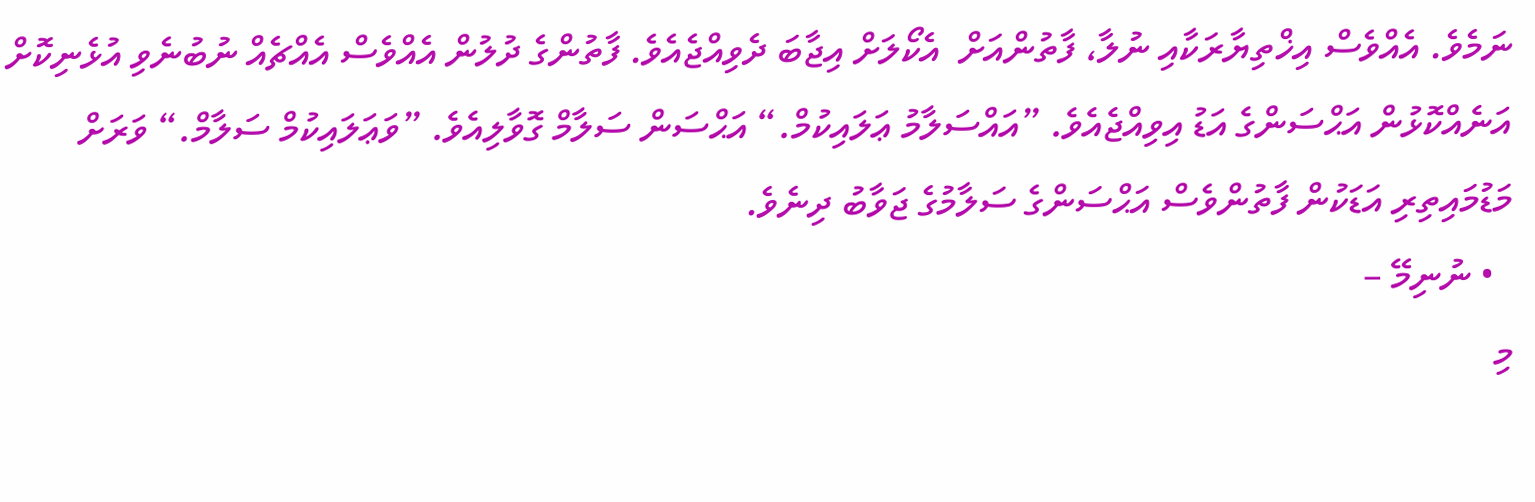ނަމެވެ. އެއްވެސް އިޚްތިޔާރަކާއި ނުލާ، ފާތުންއަށް  އެކޯލަށް އިޖާބަ ދެވިއްޖެއެވެ. ފާތުންގެ ދުލުން އެއްވެސް އެއްޗެއް ނުބުނެވި އުޅެނިކޮށް އަނެއްކޮޅުން އަޙްސަންގެ އަޑު އިވިއްޖެއެވެ. ”އައްސަލާމު ޢަލައިކުމް.“ އަޙްސަން ސަލާމް ގޮވާލިއެވެ. ”ވަޢަލައިކުމް ސަލާމް.“ ވަރަށް މަޑުމައިތިރި އަޑަކުން ފާތުންވެސް އަޙްސަންގެ ސަލާމުގެ ޖަވާބު ދިނެވެ.
  • ނުނިމޭ –
މި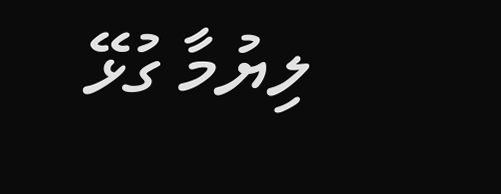ލިޔުމާ ގުޅޭ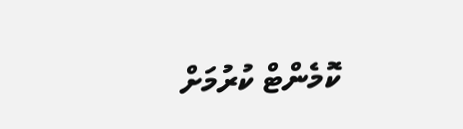ކޮމެންޓް ކުރުމަށް